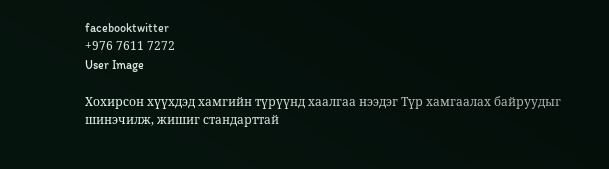facebooktwitter
+976 7611 7272
User Image

Хохирсон хүүхдэд хамгийн түрүүнд хаалгаа нээдэг Түр хамгаалах байруудыг шинэчилж, жишиг стандарттай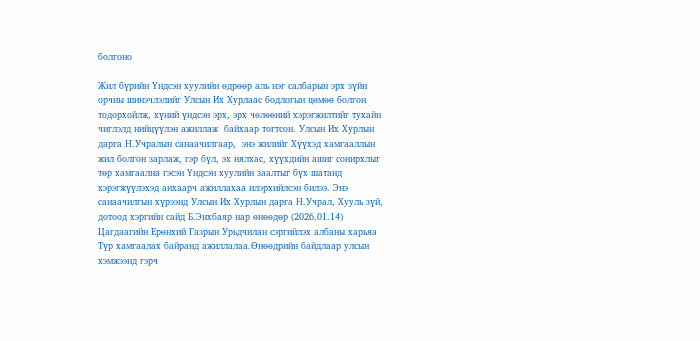болгоно

Жил бүрийн Үндсэн хуулийн өдрөөр аль нэг салбарын эрх зүйн орчны шинэчлэлийг Улсын Их Хурлаас бодлогын цөмөө болгон тодорхойлж, хүний үндсэн эрх, эрх чөлөөний хэрэгжилтийг тухайн чиглэлд нийцүүлэн ажиллаж  байхаар тогтсон. Улсын Их Хурлын дарга Н.Учралын санаачилгаар,  энэ жилийг Хүүхэд хамгааллын жил болгон зарлаж, гэр бүл, эх нялхас, хүүхдийн ашиг сонирхлыг төр хамгаална гэсэн Үндсэн хуулийн заалтыг бүх шатанд хэрэгжүүлэхэд анхаарч ажиллахаа илэрхийлсэн билээ. Энэ санаачилгын хүрээнд Улсын Их Хурлын дарга Н.Учрал, Хууль зүй, дотоод хэргийн сайд Б.Энхбаяр нар өнөөдөр (2026.01.14) Цагдаагийн Ерөнхий Газрын Урьдчилан сэргийлэх албаны харьяа Түр хамгаалах байранд ажиллалаа.Өнөөдрийн байдлаар улсын хэмжээнд гэрч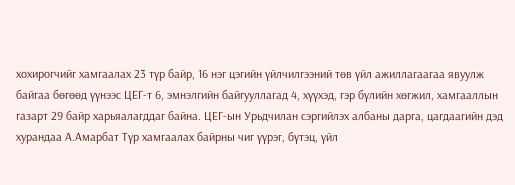хохирогчийг хамгаалах 23 түр байр, 16 нэг цэгийн үйлчилгээний төв үйл ажиллагаагаа явуулж байгаа бөгөөд үүнээс ЦЕГ-т 6, эмнэлгийн байгууллагад 4, хүүхэд, гэр бүлийн хөгжил, хамгааллын газарт 29 байр харьяалагддаг байна. ЦЕГ-ын Урьдчилан сэргийлэх албаны дарга, цагдаагийн дэд хурандаа А.Амарбат Түр хамгаалах байрны чиг үүрэг, бүтэц, үйл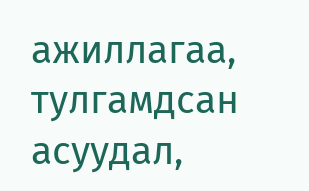ажиллагаа, тулгамдсан асуудал,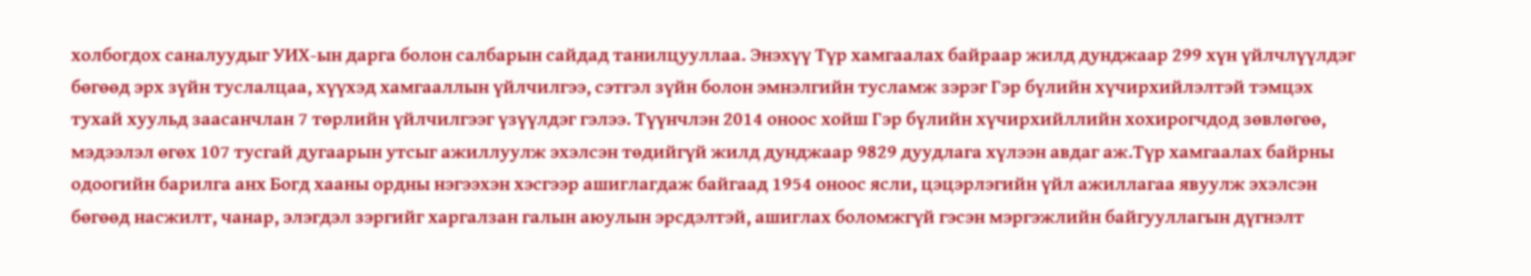холбогдох саналуудыг УИХ-ын дарга болон салбарын сайдад танилцууллаа. Энэхүү Түр хамгаалах байраар жилд дунджаар 299 хүн үйлчлүүлдэг бөгөөд эрх зүйн туслалцаа, хүүхэд хамгааллын үйлчилгээ, сэтгэл зүйн болон эмнэлгийн тусламж зэрэг Гэр бүлийн хүчирхийлэлтэй тэмцэх тухай хуульд заасанчлан 7 төрлийн үйлчилгээг үзүүлдэг гэлээ. Түүнчлэн 2014 оноос хойш Гэр бүлийн хүчирхийллийн хохирогчдод зөвлөгөө, мэдээлэл өгөх 107 тусгай дугаарын утсыг ажиллуулж эхэлсэн төдийгүй жилд дунджаар 9829 дуудлага хүлээн авдаг аж.Түр хамгаалах байрны одоогийн барилга анх Богд хааны ордны нэгээхэн хэсгээр ашиглагдаж байгаад 1954 оноос ясли, цэцэрлэгийн үйл ажиллагаа явуулж эхэлсэн бөгөөд насжилт, чанар, элэгдэл зэргийг харгалзан галын аюулын эрсдэлтэй, ашиглах боломжгүй гэсэн мэргэжлийн байгууллагын дүгнэлт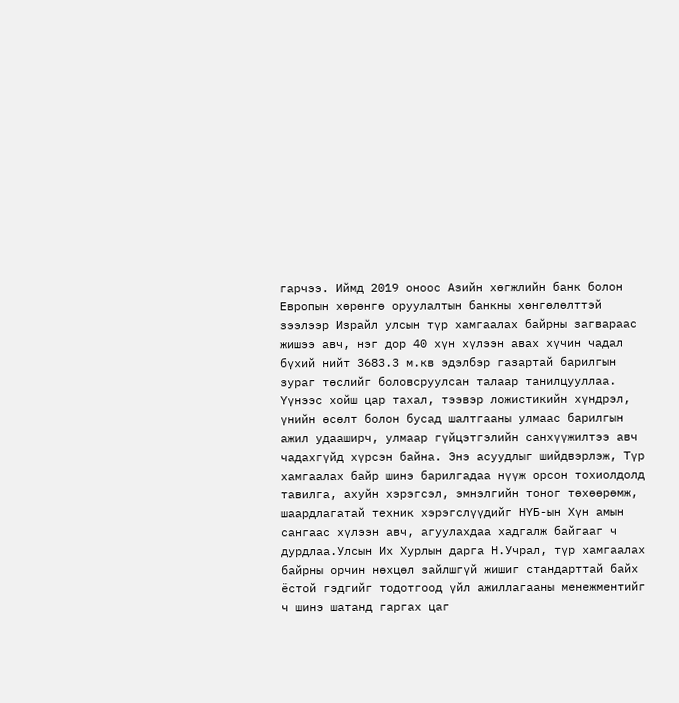гарчээ. Иймд 2019 оноос Азийн хөгжлийн банк болон Европын хөрөнгө оруулалтын банкны хөнгөлөлттэй зээлээр Израйл улсын түр хамгаалах байрны загвараас жишээ авч, нэг дор 40 хүн хүлээн авах хүчин чадал бүхий нийт 3683.3 м.кв эдэлбэр газартай барилгын зураг төслийг боловсруулсан талаар танилцууллаа. Үүнээс хойш цар тахал, тээвэр ложистикийн хүндрэл, үнийн өсөлт болон бусад шалтгааны улмаас барилгын ажил удааширч, улмаар гүйцэтгэлийн санхүүжилтээ авч чадахгүйд хүрсэн байна. Энэ асуудлыг шийдвэрлэж, Түр хамгаалах байр шинэ барилгадаа нүүж орсон тохиолдолд тавилга, ахуйн хэрэгсэл, эмнэлгийн тоног төхөөрөмж, шаардлагатай техник хэрэгслүүдийг НҮБ-ын Хүн амын сангаас хүлээн авч, агуулахдаа хадгалж байгааг ч дурдлаа.Улсын Их Хурлын дарга Н.Учрал, түр хамгаалах байрны орчин нөхцөл зайлшгүй жишиг стандарттай байх ёстой гэдгийг тодотгоод үйл ажиллагааны менежментийг ч шинэ шатанд гаргах цаг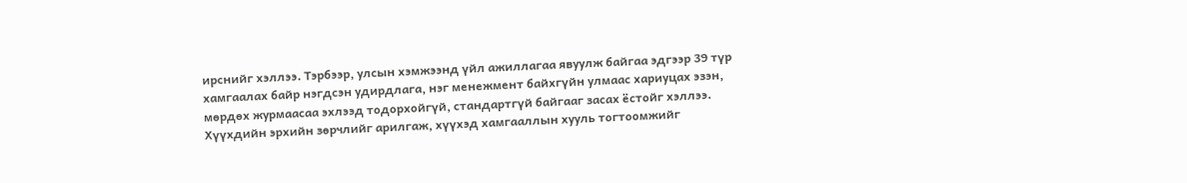ирснийг хэллээ. Тэрбээр, улсын хэмжээнд үйл ажиллагаа явуулж байгаа эдгээр 39 түр хамгаалах байр нэгдсэн удирдлага, нэг менежмент байхгүйн улмаас хариуцах эзэн, мөрдөх журмаасаа эхлээд тодорхойгүй, стандартгүй байгааг засах ёстойг хэллээ. Хүүхдийн эрхийн зөрчлийг арилгаж, хүүхэд хамгааллын хууль тогтоомжийг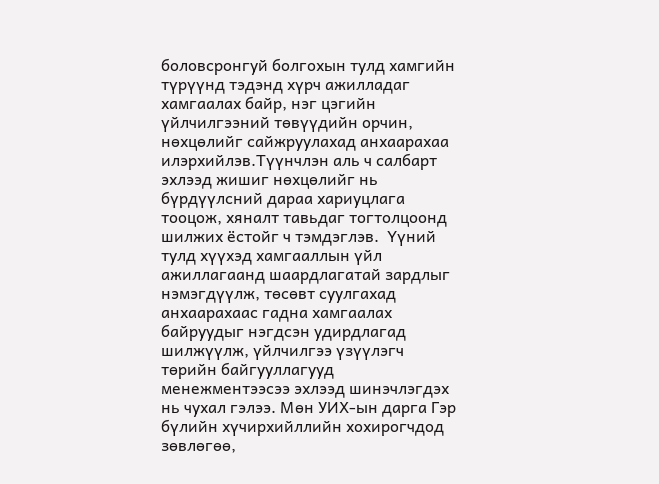боловсронгуй болгохын тулд хамгийн түрүүнд тэдэнд хүрч ажилладаг хамгаалах байр, нэг цэгийн үйлчилгээний төвүүдийн орчин, нөхцөлийг сайжруулахад анхаарахаа илэрхийлэв.Түүнчлэн аль ч салбарт эхлээд жишиг нөхцөлийг нь бүрдүүлсний дараа хариуцлага тооцож, хяналт тавьдаг тогтолцоонд шилжих ёстойг ч тэмдэглэв.  Үүний тулд хүүхэд хамгааллын үйл ажиллагаанд шаардлагатай зардлыг нэмэгдүүлж, төсөвт суулгахад анхаарахаас гадна хамгаалах байруудыг нэгдсэн удирдлагад шилжүүлж, үйлчилгээ үзүүлэгч төрийн байгууллагууд менежментээсээ эхлээд шинэчлэгдэх нь чухал гэлээ. Мөн УИХ-ын дарга Гэр бүлийн хүчирхийллийн хохирогчдод зөвлөгөө,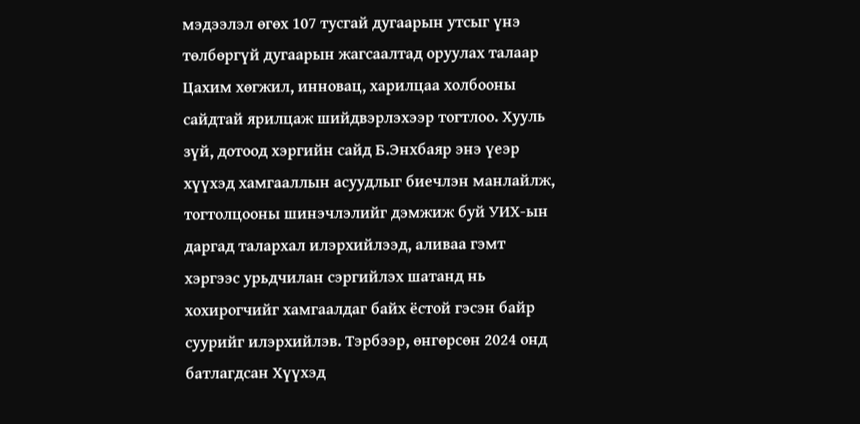мэдээлэл өгөх 107 тусгай дугаарын утсыг үнэ төлбөргүй дугаарын жагсаалтад оруулах талаар Цахим хөгжил, инновац, харилцаа холбооны сайдтай ярилцаж шийдвэрлэхээр тогтлоо. Хууль зүй, дотоод хэргийн сайд Б.Энхбаяр энэ үеэр хүүхэд хамгааллын асуудлыг биечлэн манлайлж, тогтолцооны шинэчлэлийг дэмжиж буй УИХ-ын даргад талархал илэрхийлээд, аливаа гэмт хэргээс урьдчилан сэргийлэх шатанд нь хохирогчийг хамгаалдаг байх ёстой гэсэн байр суурийг илэрхийлэв. Тэрбээр, өнгөрсөн 2024 онд батлагдсан Хүүхэд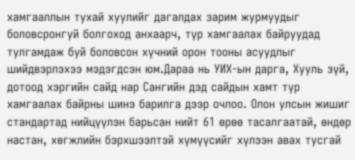хамгааллын тухай хуулийг дагалдах зарим журмуудыг боловсронгуй болгоход анхаарч, түр хамгаалах байруудад тулгамдаж буй боловсон хүчний орон тооны асуудлыг шийдвэрлэхээ мэдэгдсэн юм.Дараа нь УИХ-ын дарга, Хууль зүй, дотоод хэргийн сайд нар Сангийн дэд сайдын хамт түр хамгаалах байрны шинэ барилга дээр очлоо. Олон улсын жишиг стандартад нийцүүлэн барьсан нийт 61 өрөө тасалгаатай, өндөр настан, хөгжлийн бэрхшээлтэй хүмүүсийг хүлээн авах тусгай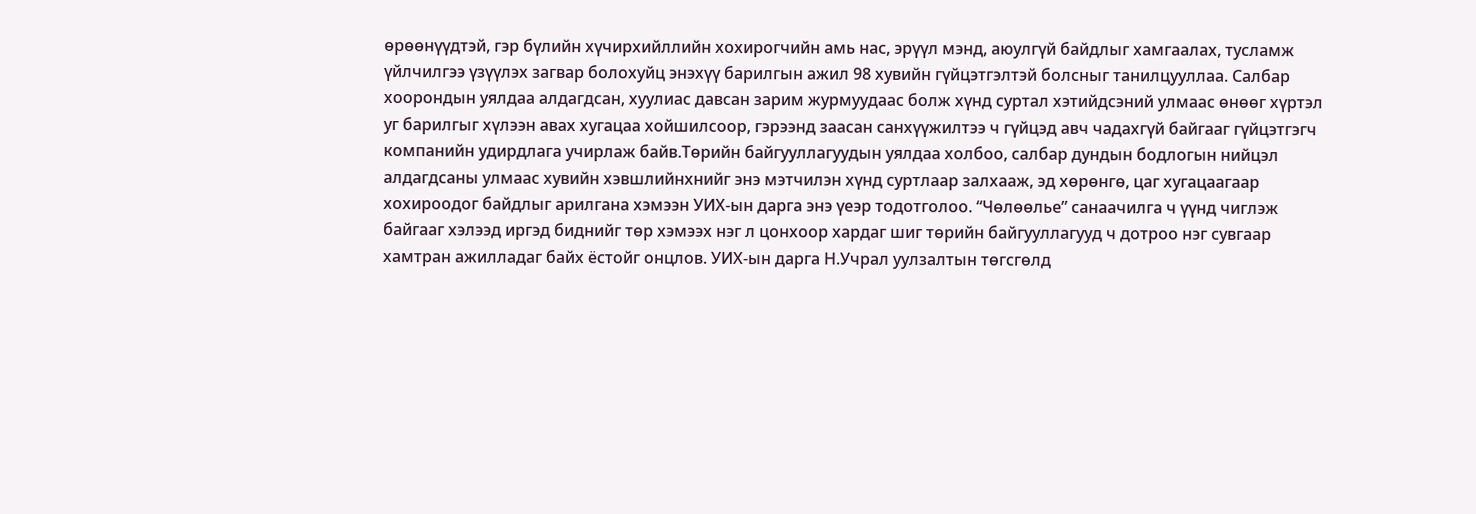өрөөнүүдтэй, гэр бүлийн хүчирхийллийн хохирогчийн амь нас, эрүүл мэнд, аюулгүй байдлыг хамгаалах, тусламж үйлчилгээ үзүүлэх загвар болохуйц энэхүү барилгын ажил 98 хувийн гүйцэтгэлтэй болсныг танилцууллаа. Салбар хоорондын уялдаа алдагдсан, хуулиас давсан зарим журмуудаас болж хүнд суртал хэтийдсэний улмаас өнөөг хүртэл уг барилгыг хүлээн авах хугацаа хойшилсоор, гэрээнд заасан санхүүжилтээ ч гүйцэд авч чадахгүй байгааг гүйцэтгэгч компанийн удирдлага учирлаж байв.Төрийн байгууллагуудын уялдаа холбоо, салбар дундын бодлогын нийцэл алдагдсаны улмаас хувийн хэвшлийнхнийг энэ мэтчилэн хүнд суртлаар залхааж, эд хөрөнгө, цаг хугацаагаар хохироодог байдлыг арилгана хэмээн УИХ-ын дарга энэ үеэр тодотголоо. “Чөлөөлье” санаачилга ч үүнд чиглэж байгааг хэлээд иргэд биднийг төр хэмээх нэг л цонхоор хардаг шиг төрийн байгууллагууд ч дотроо нэг сувгаар хамтран ажилладаг байх ёстойг онцлов. УИХ-ын дарга Н.Учрал уулзалтын төгсгөлд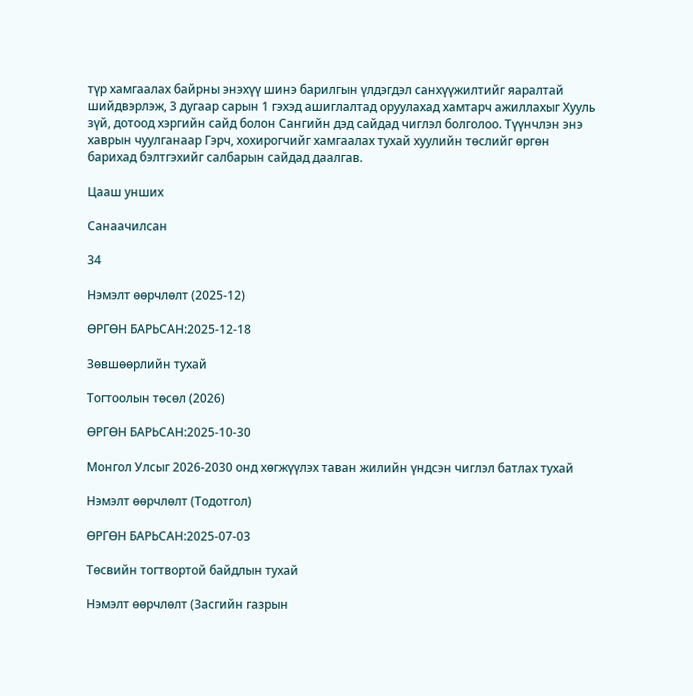түр хамгаалах байрны энэхүү шинэ барилгын үлдэгдэл санхүүжилтийг яаралтай шийдвэрлэж, 3 дугаар сарын 1 гэхэд ашиглалтад оруулахад хамтарч ажиллахыг Хууль зүй, дотоод хэргийн сайд болон Сангийн дэд сайдад чиглэл болголоо. Түүнчлэн энэ хаврын чуулганаар Гэрч, хохирогчийг хамгаалах тухай хуулийн төслийг өргөн барихад бэлтгэхийг салбарын сайдад даалгав.

Цааш унших

Санаачилсан

34

Нэмэлт өөрчлөлт (2025-12)

ӨРГӨН БАРЬСАН:2025-12-18

Зөвшөөрлийн тухай

Тогтоолын төсөл (2026)

ӨРГӨН БАРЬСАН:2025-10-30

Монгол Улсыг 2026-2030 онд хөгжүүлэх таван жилийн үндсэн чиглэл батлах тухай

Нэмэлт өөрчлөлт (Тодотгол)

ӨРГӨН БАРЬСАН:2025-07-03

Төсвийн тогтвортой байдлын тухай

Нэмэлт өөрчлөлт (Засгийн газрын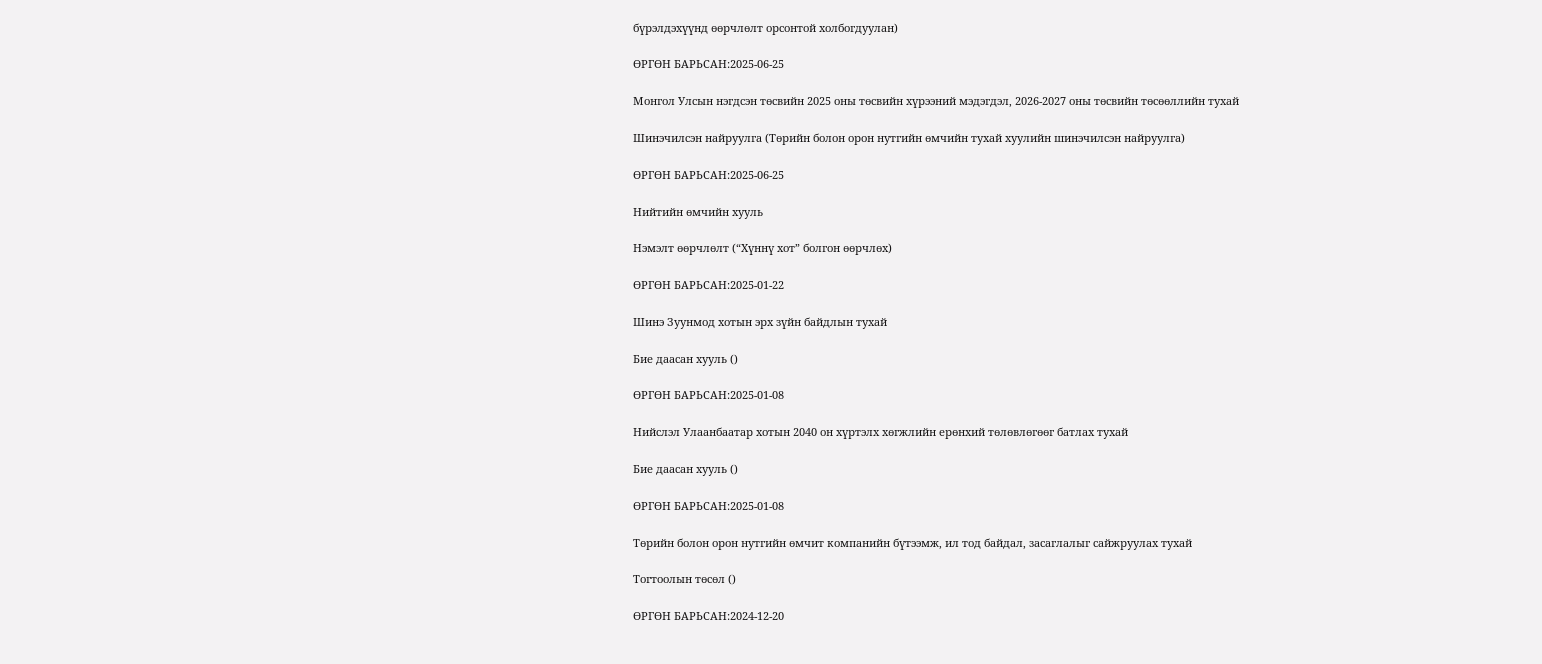бүрэлдэхүүнд өөрчлөлт орсонтой холбогдуулан)

ӨРГӨН БАРЬСАН:2025-06-25

Монгол Улсын нэгдсэн төсвийн 2025 оны төсвийн хүрээний мэдэгдэл, 2026-2027 оны төсвийн төсөөллийн тухай

Шинэчилсэн найруулга (Төрийн болон орон нутгийн өмчийн тухай хуулийн шинэчилсэн найруулга)

ӨРГӨН БАРЬСАН:2025-06-25

Нийтийн өмчийн хууль

Нэмэлт өөрчлөлт (“Хүннү хот” болгон өөрчлөх)

ӨРГӨН БАРЬСАН:2025-01-22

Шинэ Зуунмод хотын эрх зүйн байдлын тухай

Бие даасан хууль ()

ӨРГӨН БАРЬСАН:2025-01-08

Нийслэл Улаанбаатар хотын 2040 он хүртэлх хөгжлийн ерөнхий төлөвлөгөөг батлах тухай

Бие даасан хууль ()

ӨРГӨН БАРЬСАН:2025-01-08

Төрийн болон орон нутгийн өмчит компанийн бүтээмж, ил тод байдал, засаглалыг сайжруулах тухай

Тогтоолын төсөл ()

ӨРГӨН БАРЬСАН:2024-12-20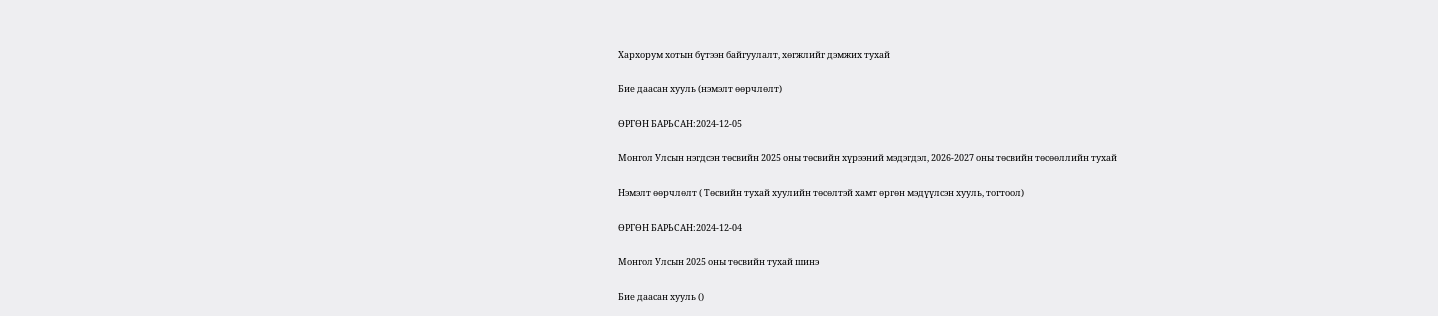Хархорум хотын бүтээн байгуулалт, хөгжлийг дэмжих тухай

Бие даасан хууль (нэмэлт өөрчлөлт)

ӨРГӨН БАРЬСАН:2024-12-05

Монгол Улсын нэгдсэн төсвийн 2025 оны төсвийн хүрээний мэдэгдэл, 2026-2027 оны төсвийн төсөөллийн тухай

Нэмэлт өөрчлөлт ( Төсвийн тухай хуулийн төсөлтэй хамт өргөн мэдүүлсэн хууль, тогтоол)

ӨРГӨН БАРЬСАН:2024-12-04

Монгол Улсын 2025 оны төсвийн тухай шинэ

Бие даасан хууль ()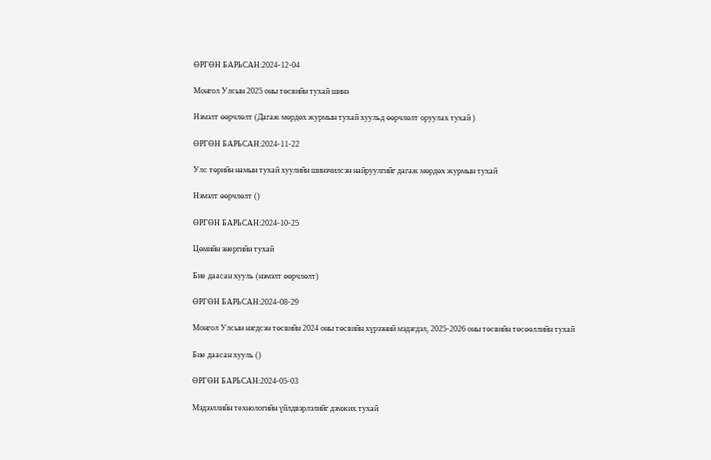ӨРГӨН БАРЬСАН:2024-12-04

Монгол Улсын 2025 оны төсвийн тухай шинэ

Нэмэлт өөрчлөлт (Дагаж мөрдөх журмын тухай хуульд өөрчлөлт оруулах тухай )

ӨРГӨН БАРЬСАН:2024-11-22

Улс төрийн намын тухай хуулийн шинэчилсэн найруулгийг дагаж мөрдөх журмын тухай

Нэмэлт өөрчлөлт ()

ӨРГӨН БАРЬСАН:2024-10-25

Цөмийн энергийн тухай

Бие даасан хууль (нэмэлт өөрчлөлт)

ӨРГӨН БАРЬСАН:2024-08-29

Монгол Улсын нэгдсэн төсвийн 2024 оны төсвийн хүрээний мэдэгдэл, 2025-2026 оны төсвийн төсөөллийн тухай

Бие даасан хууль ()

ӨРГӨН БАРЬСАН:2024-05-03

Мэдээллийн технологийн үйлдвэрлэлийг дэмжих тухай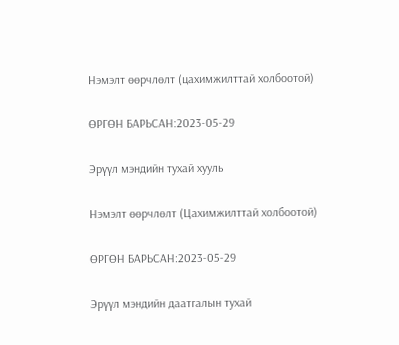Нэмэлт өөрчлөлт (цахимжилттай холбоотой)

ӨРГӨН БАРЬСАН:2023-05-29

Эрүүл мэндийн тухай хууль

Нэмэлт өөрчлөлт (Цахимжилттай холбоотой)

ӨРГӨН БАРЬСАН:2023-05-29

Эрүүл мэндийн даатгалын тухай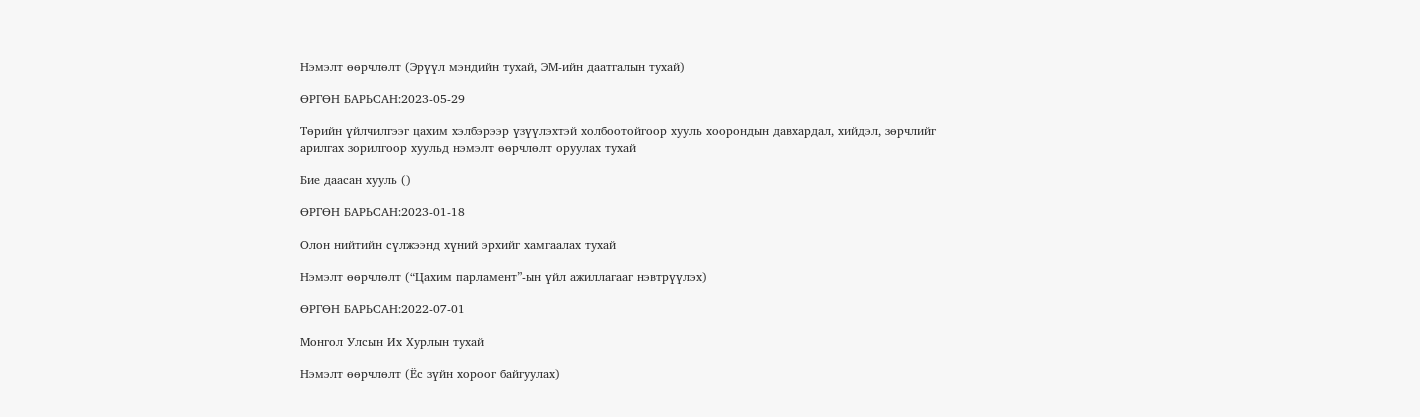Нэмэлт өөрчлөлт (Эрүүл мэндийн тухай, ЭМ-ийн даатгалын тухай)

ӨРГӨН БАРЬСАН:2023-05-29

Төрийн үйлчилгээг цахим хэлбэрээр үзүүлэхтэй холбоотойгоор хууль хоорондын давхардал, хийдэл, зөрчлийг арилгах зорилгоор хуульд нэмэлт өөрчлөлт оруулах тухай

Бие даасан хууль ()

ӨРГӨН БАРЬСАН:2023-01-18

Олон нийтийн сүлжээнд хүний эрхийг хамгаалах тухай

Нэмэлт өөрчлөлт (“Цахим парламент”-ын үйл ажиллагааг нэвтрүүлэх)

ӨРГӨН БАРЬСАН:2022-07-01

Монгол Улсын Их Хурлын тухай

Нэмэлт өөрчлөлт (Ёс зүйн хороог байгуулах)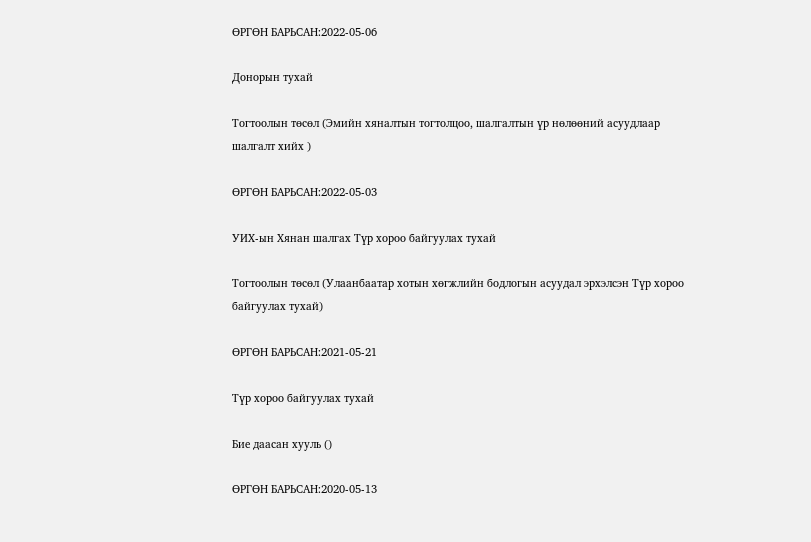ӨРГӨН БАРЬСАН:2022-05-06

Донорын тухай

Тогтоолын төсөл (Эмийн хяналтын тогтолцоо, шалгалтын үр нөлөөний асуудлаар шалгалт хийх )

ӨРГӨН БАРЬСАН:2022-05-03

УИХ-ын Хянан шалгах Түр хороо байгуулах тухай

Тогтоолын төсөл (Улаанбаатар хотын хөгжлийн бодлогын асуудал эрхэлсэн Түр хороо байгуулах тухай)

ӨРГӨН БАРЬСАН:2021-05-21

Түр хороо байгуулах тухай

Бие даасан хууль ()

ӨРГӨН БАРЬСАН:2020-05-13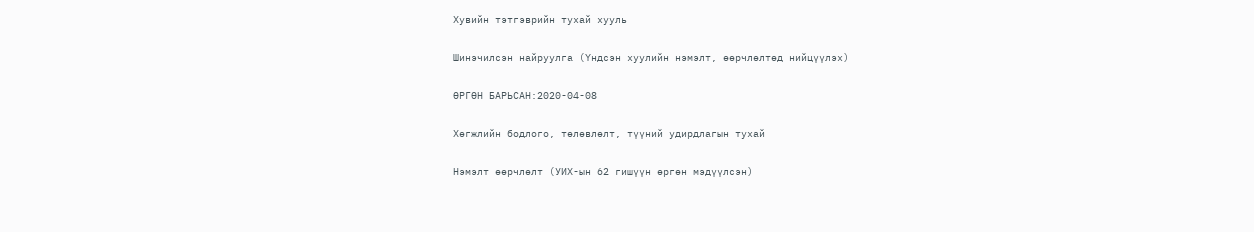Хувийн тэтгэврийн тухай хууль

Шинэчилсэн найруулга (Үндсэн хуулийн нэмэлт, өөрчлөлтөд нийцүүлэх)

ӨРГӨН БАРЬСАН:2020-04-08

Хөгжлийн бодлого, төлөвлөлт, түүний удирдлагын тухай

Нэмэлт өөрчлөлт (УИХ-ын 62 гишүүн өргөн мэдүүлсэн)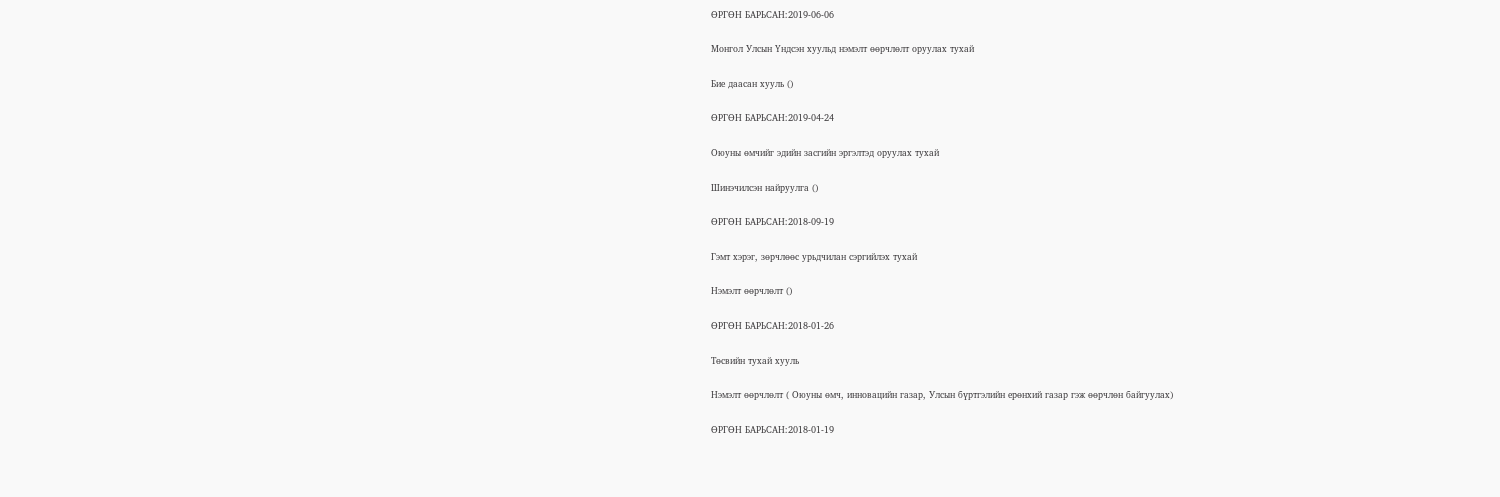ӨРГӨН БАРЬСАН:2019-06-06

Монгол Улсын Үндсэн хуульд нэмэлт өөрчлөлт оруулах тухай

Бие даасан хууль ()

ӨРГӨН БАРЬСАН:2019-04-24

Оюуны өмчийг эдийн засгийн эргэлтэд оруулах тухай

Шинэчилсэн найруулга ()

ӨРГӨН БАРЬСАН:2018-09-19

Гэмт хэрэг, зөрчлөөс урьдчилан сэргийлэх тухай

Нэмэлт өөрчлөлт ()

ӨРГӨН БАРЬСАН:2018-01-26

Төсвийн тухай хууль

Нэмэлт өөрчлөлт ( Оюуны өмч, инновацийн газар, Улсын бүртгэлийн ерөнхий газар гэж өөрчлөн байгуулах)

ӨРГӨН БАРЬСАН:2018-01-19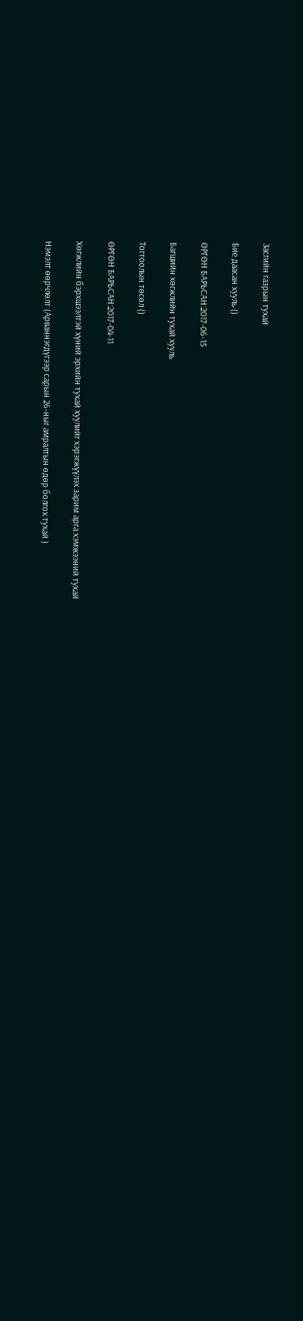Засгийн газрын тухай

Бие даасан хууль ()

ӨРГӨН БАРЬСАН:2017-06-15

Багшийн хөгжлийн тухай хууль

Тогтоолын төсөл ()

ӨРГӨН БАРЬСАН:2017-04-11

Хөгжлийн бэрхшээлтэй хүний эрхийн тухай хуулийг хэрэгжүүлэх зарим арга хэмжээний тухай

Нэмэлт өөрчлөлт (Арваннэгдүгээр сарын 26-ныг амралтын өдөр болгох тухай )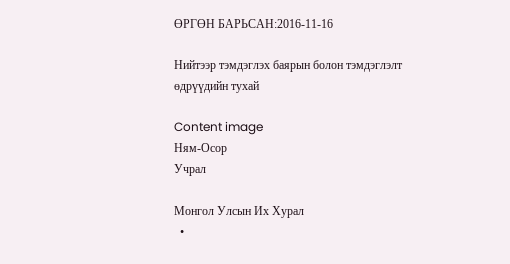ӨРГӨН БАРЬСАН:2016-11-16

Нийтээр тэмдэглэх баярын болон тэмдэглэлт өдрүүдийн тухай

Content image
Ням-Осор
Учрал

Монгол Улсын Их Хурал
  •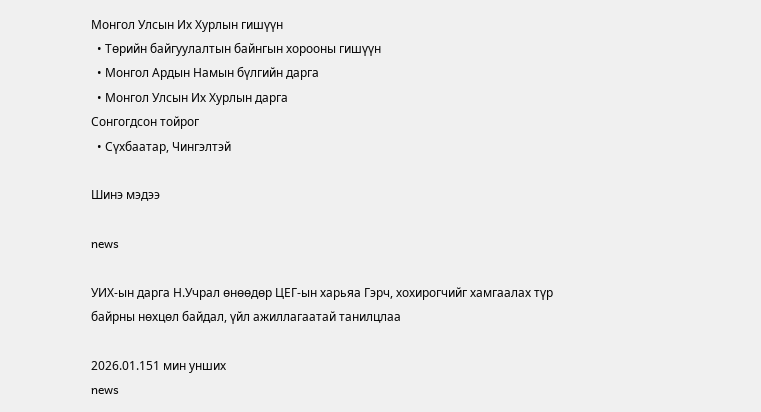Монгол Улсын Их Хурлын гишүүн
  • Төрийн байгуулалтын байнгын хорооны гишүүн
  • Монгол Ардын Намын бүлгийн дарга
  • Монгол Улсын Их Хурлын дарга
Сонгогдсон тойрог
  • Сүхбаатар, Чингэлтэй

Шинэ мэдээ

news

УИХ-ын дарга Н.Учрал өнөөдөр ЦЕГ-ын харьяа Гэрч, хохирогчийг хамгаалах түр байрны нөхцөл байдал, үйл ажиллагаатай танилцлаа

2026.01.151 мин унших
news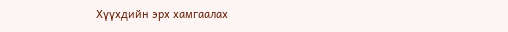Хүүхдийн эрх хамгаалах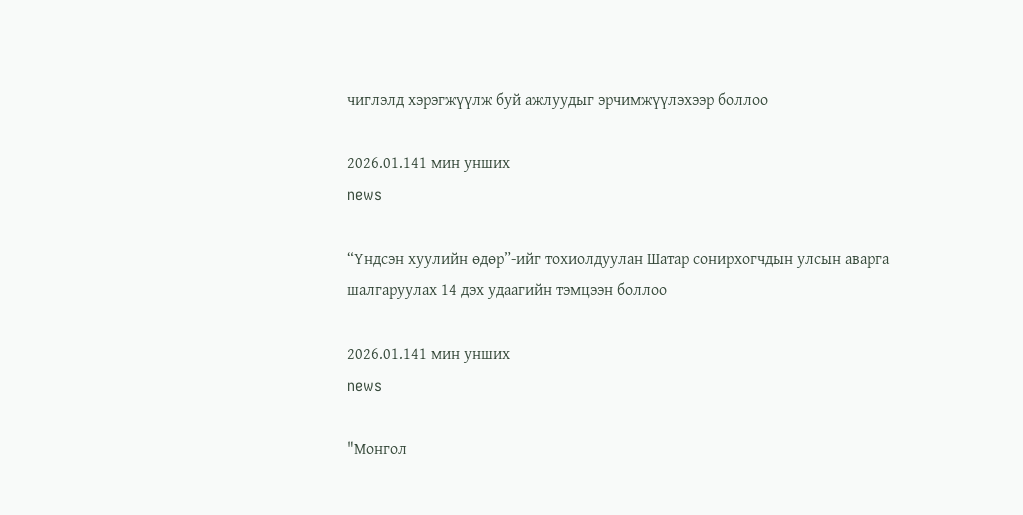чиглэлд хэрэгжүүлж буй ажлуудыг эрчимжүүлэхээр боллоо

2026.01.141 мин унших
news

“Үндсэн хуулийн өдөр”-ийг тохиолдуулан Шатар сонирхогчдын улсын аварга шалгаруулах 14 дэх удаагийн тэмцээн боллоо

2026.01.141 мин унших
news

"Монгол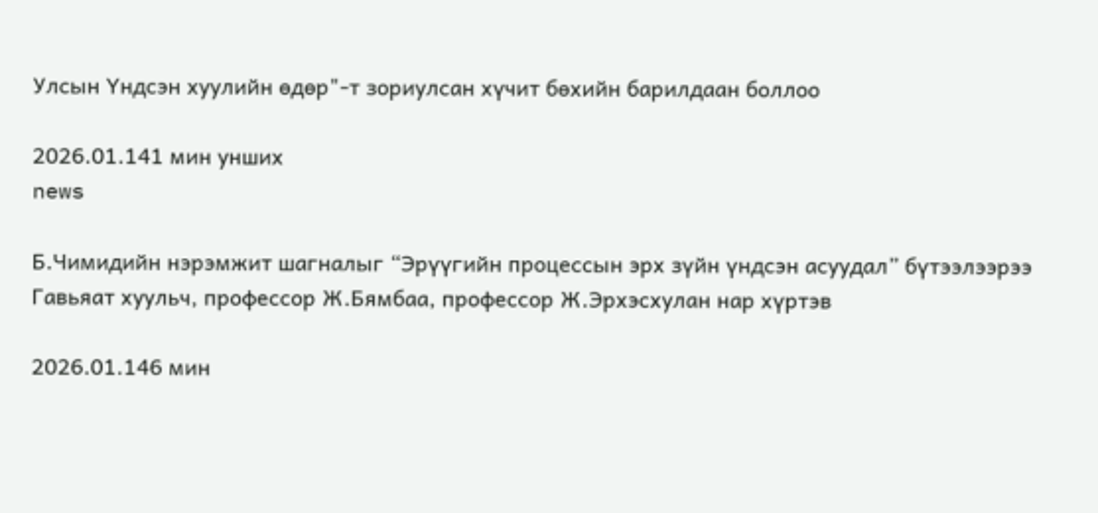Улсын Үндсэн хуулийн өдөр"-т зориулсан хүчит бөхийн барилдаан боллоо

2026.01.141 мин унших
news

Б.Чимидийн нэрэмжит шагналыг “Эрүүгийн процессын эрх зүйн үндсэн асуудал” бүтээлээрээ Гавьяат хуульч, профессор Ж.Бямбаа, профессор Ж.Эрхэсхулан нар хүртэв

2026.01.146 мин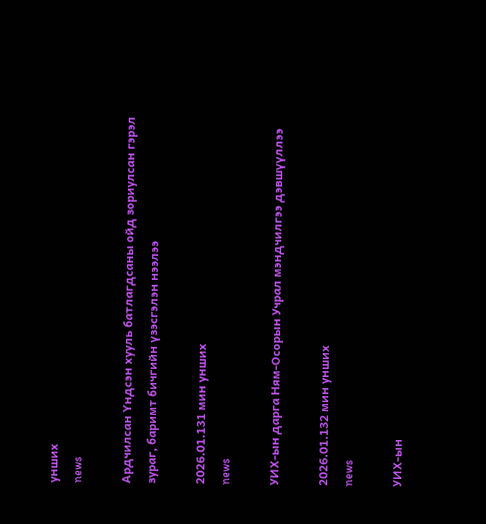унших
news

Ардчилсан Үндсэн хууль батлагдсаны ойд зориулсан гэрэл зураг, баримт бичгийн үзэсгэлэн нээлээ

2026.01.131 мин унших
news

УИХ-ын дарга Ням-Осорын Учрал мэндчилгээ дэвшүүллээ

2026.01.132 мин унших
news

УИХ-ын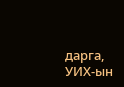дарга, УИХ-ын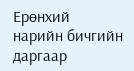Ерөнхий нарийн бичгийн даргаар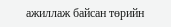ажиллаж байсан төрийн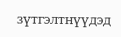зүтгэлтнүүдэд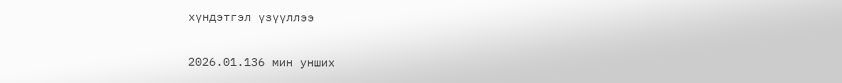хүндэтгэл үзүүллээ

2026.01.136 мин унших